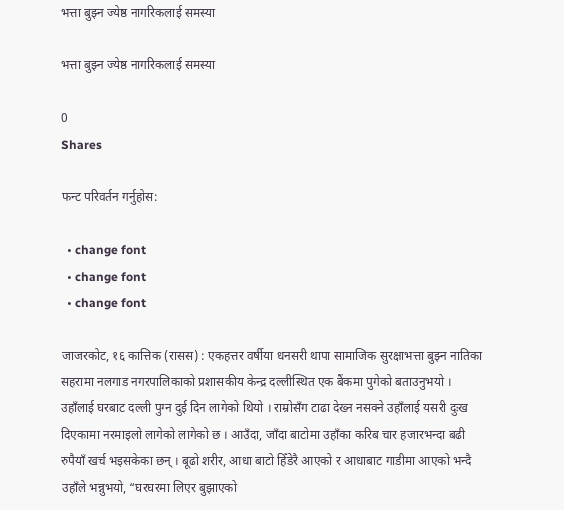भत्ता बुझ्न ज्येष्ठ नागरिकलाई समस्या

भत्ता बुझ्न ज्येष्ठ नागरिकलाई समस्या

0
Shares

फन्ट परिवर्तन गर्नुहोस:

  • change font
  • change font
  • change font

जाजरकोट, १६ कात्तिक (रासस) : एकहत्तर वर्षीया धनसरी थापा सामाजिक सुरक्षाभत्ता बुझ्न नातिका सहरामा नलगाड नगरपालिकाको प्रशासकीय केन्द्र दल्लीस्थित एक बैंकमा पुगेको बताउनुभयो । उहाँलाई घरबाट दल्ली पुग्न दुई दिन लागेको थियो । राम्रोसँग टाढा देख्न नसक्ने उहाँलाई यसरी दुःख दिएकामा नरमाइलो लागेको लागेको छ । आउँदा, जाँदा बाटोमा उहाँका करिब चार हजारभन्दा बढी रुपैयाँ खर्च भइसकेका छन् । बूढो शरीर, आधा बाटो हिँडेरै आएको र आधाबाट गाडीमा आएको भन्दै उहाँले भन्नुभयो, “घरघरमा लिएर बुझाएको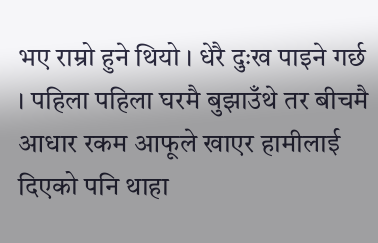भए राम्रो हुने थियो । धेरै दुःख पाइने गर्छ । पहिला पहिला घरमै बुझाउँथे तर बीचमै आधार रकम आफूले खाएर हामीलाई दिएको पनि थाहा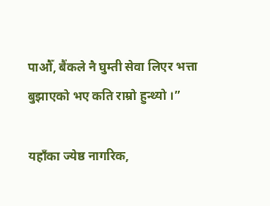पाऔँ, बैंकले नै घुम्ती सेवा लिएर भत्ता बुझाएको भए कति राम्रो हुन्थ्यो ।”

यहाँका ज्येष्ठ नागरिक,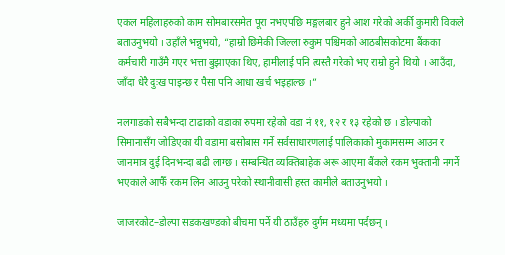एकल महिलाहरुको काम सोमबारसमेत पूरा नभएपछि मङ्गलबार हुने आश गरेको अर्की कुमारी विकले बताउनुभयो । उहाँले भन्नुभयो, “हाम्रो छिमेकी जिल्ला रुकुम पश्चिमको आठबीसकोटमा बैंकका कर्मचारी गाउँमै गएर भत्ता बुझाएका थिए, हामीलाई पनि त्यस्तै गरेको भए राम्रो हुने थियो । आउँदा, जाँदा धेरै दुःख पाइन्छ र पैसा पनि आधा खर्च भइहाल्छ ।”

नलगाडको सबैभन्दा टाढाको वडाका रुपमा रहेको वडा नं ११, १२ र १३ रहेको छ । डोल्पाको सिमानासँग जोडिएका यी वडामा बसोबास गर्ने सर्वसाधारणलाई पालिकाको मुकामसम्म आउन र जानमात्र दुई दिनभन्दा बढी लाग्छ । सम्बन्धित व्यक्तिबाहेक अरू आएमा बैंकले रकम भुक्तानी नगर्ने भएकाले आफैँ रकम लिन आउनु परेको स्थानीवासी हस्त कामीले बताउनुभयो ।

जाजरकोट–डोल्पा सडकखण्डको बीचमा पर्ने यी ठाउँहरु दुर्गम मध्यमा पर्दछन् ।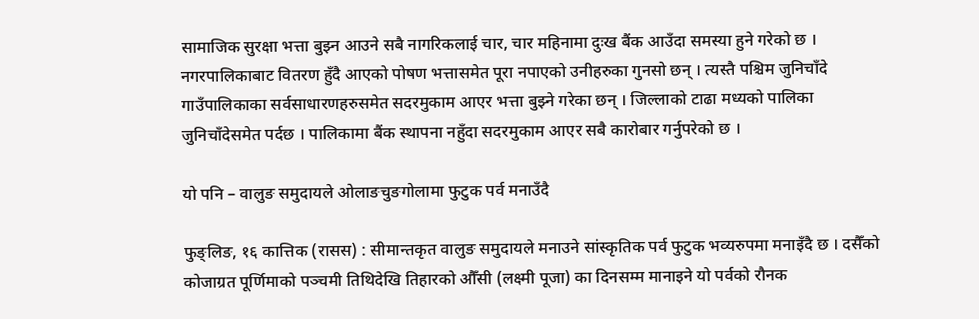सामाजिक सुरक्षा भत्ता बुझ्न आउने सबै नागरिकलाई चार, चार महिनामा दुःख बैंक आउँदा समस्या हुने गरेको छ । नगरपालिकाबाट वितरण हुँदै आएको पोषण भत्तासमेत पूरा नपाएको उनीहरुका गुनसो छन् । त्यस्तै पश्चिम जुनिचाँदे गाउँपालिकाका सर्वसाधारणहरुसमेत सदरमुकाम आएर भत्ता बुझ्ने गरेका छन् । जिल्लाको टाढा मध्यको पालिका जुनिचाँदेसमेत पर्दछ । पालिकामा बैंक स्थापना नहुँदा सदरमुकाम आएर सबै कारोबार गर्नुपरेको छ ।

यो पनि – वालुङ समुदायले ओलाङचुङगोलामा फुटुक पर्व मनाउँदै

फुङ्लिङ, १६ कात्तिक (रासस) : सीमान्तकृत वालुङ समुदायले मनाउने सांस्कृतिक पर्व फुटुक भव्यरुपमा मनाइँदै छ । दसैँको कोजाग्रत पूर्णिमाको पञ्चमी तिथिदेखि तिहारको औँसी (लक्ष्मी पूजा) का दिनसम्म मानाइने यो पर्वको रौनक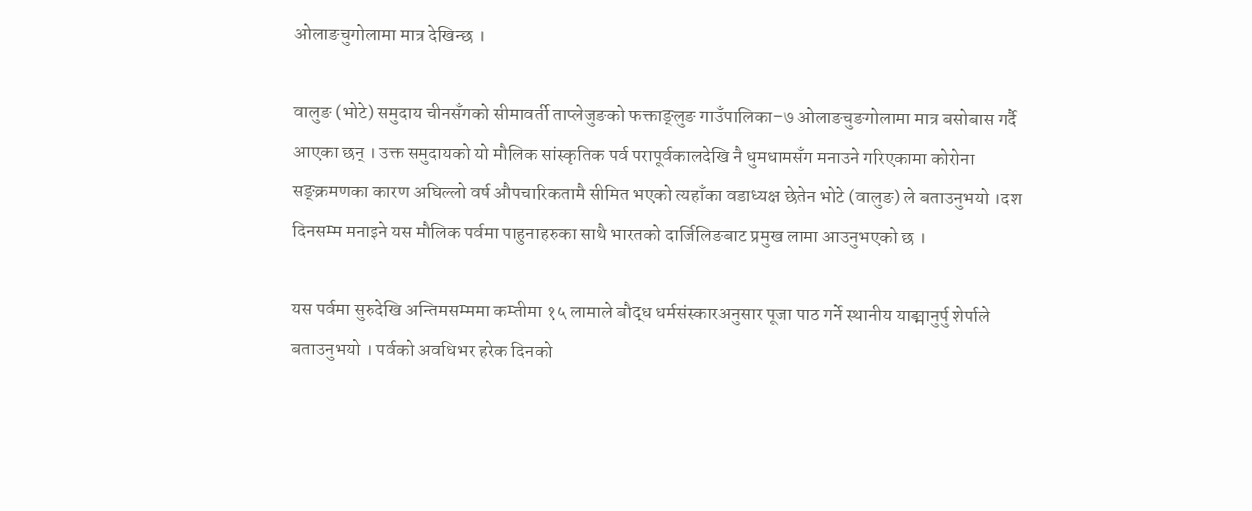ओलाङचुगोलामा मात्र देखिन्छ ।

वालुङ (भोटे) समुदाय चीनसँगको सीमावर्ती ताप्लेजुङको फक्ताङ्लुङ गाउँपालिका–७ ओलाङचुङगोलामा मात्र बसोबास गर्दै आएका छन् । उक्त समुदायको यो मौलिक सांस्कृतिक पर्व परापूर्वकालदेखि नै धुमधामसँग मनाउने गरिएकामा कोरोना सङ्क्रमणका कारण अघिल्लो वर्ष औपचारिकतामै सीमित भएको त्यहाँका वडाध्यक्ष छेतेन भोटे (वालुङ) ले बताउनुभयो ।दश दिनसम्म मनाइने यस मौलिक पर्वमा पाहुनाहरुका साथै भारतको दार्जिलिङबाट प्रमुख लामा आउनुभएको छ ।

यस पर्वमा सुरुदेखि अन्तिमसम्ममा कम्तीमा १५ लामाले बौद्ध धर्मसंस्कारअनुसार पूजा पाठ गर्ने स्थानीय याङ्मानुर्पु शेर्पाले बताउनुभयो । पर्वको अवधिभर हरेक दिनको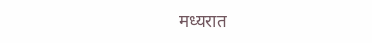मध्यरात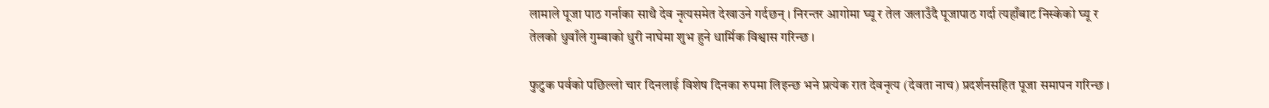लामाले पूजा पाठ गर्नाका साथै देव नृत्यसमेत देखाउने गर्दछन् । निरन्तर आगोमा घ्यू र तेल जलाउँदै पूजापाठ गर्दा त्यहाँबाट निस्केको घ्यू र तेलको धुवाँले गुम्बाको धुरी नाघेमा शुभ हुने धार्मिक विश्वास गरिन्छ ।

फुटुक पर्वको पछिल्लो चार दिनलाई विशेष दिनका रुपमा लिइन्छ भने प्रत्येक रात देवनृत्य (देवता नाच) प्रदर्शनसहित पूजा समापन गरिन्छ ।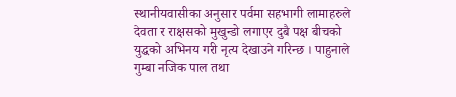स्थानीयवासीका अनुसार पर्वमा सहभागी लामाहरुले देवता र राक्षसको मुखुन्डो लगाएर दुबै पक्ष बीचको युद्धको अभिनय गरी नृत्य देखाउने गरिन्छ । पाहुनाले गुम्बा नजिक पाल तथा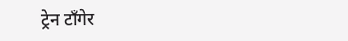ट्रेन टाँगेर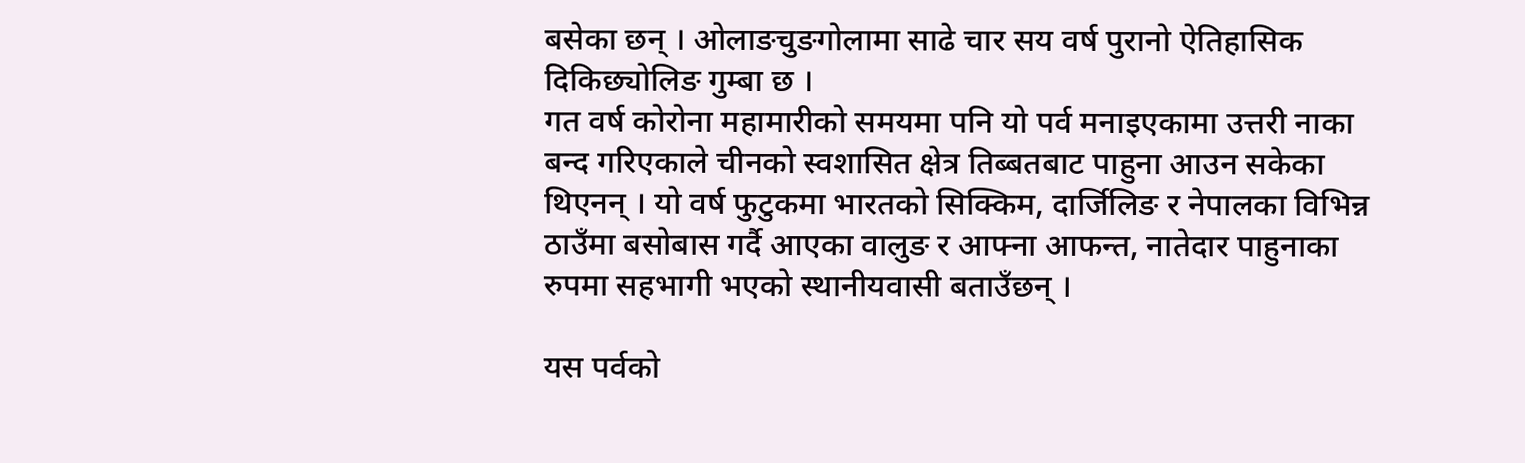बसेका छन् । ओलाङचुङगोलामा साढे चार सय वर्ष पुरानो ऐतिहासिक दिकिछ्योलिङ गुम्बा छ ।
गत वर्ष कोरोना महामारीको समयमा पनि यो पर्व मनाइएकामा उत्तरी नाका बन्द गरिएकाले चीनको स्वशासित क्षेत्र तिब्बतबाट पाहुना आउन सकेका थिएनन् । यो वर्ष फुटुकमा भारतको सिक्किम, दार्जिलिङ र नेपालका विभिन्न ठाउँमा बसोबास गर्दै आएका वालुङ र आफ्ना आफन्त, नातेदार पाहुनाका रुपमा सहभागी भएको स्थानीयवासी बताउँछन् ।

यस पर्वको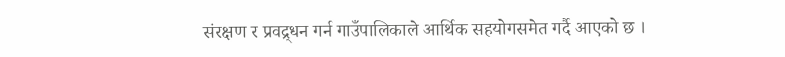संरक्षण र प्रवद्र्धन गर्न गाउँपालिकाले आर्थिक सहयोगसमेत गर्दै आएको छ ।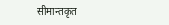सीमान्तकृत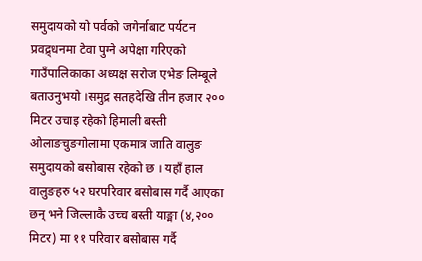समुदायको यो पर्वको जगेर्नाबाट पर्यटन प्रवद्र्धनमा टेवा पुग्ने अपेक्षा गरिएको गाउँपालिकाका अध्यक्ष सरोज एभेङ लिम्बूले बताउनुभयो ।समुद्र सतहदेखि तीन हजार २०० मिटर उचाइ रहेको हिमाली बस्ती ओलाङचुङगोलामा एकमात्र जाति वालुङ समुदायको बसोबास रहेको छ । यहाँ हाल वालुङहरु ५२ घरपरिवार बसोबास गर्दै आएका छन् भने जिल्लाकै उच्च बस्ती याङ्मा (४,२०० मिटर) मा ११ परिवार बसोबास गर्दै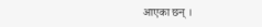आएका छन् ।